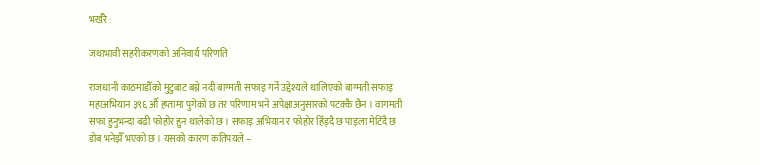भर्खरै :

जथाभावी सहरीकरणको अनिवार्य परिणति

राजधानी काठमाडौँको मुटुबाट बग्ने नदी बाग्मती सफाइ गर्ने उद्देश्यले थालिएको बाग्मती सफाइ महाअभियान ३९६ औँ हप्तामा पुगेको छ तर परिणाम भने अपेक्षाअनुसारको पटक्कै छैन । वागमती सफा हुनुभन्दा बढी फोहोर हुन थालेको छ । सफाइ अभियान र फोहोर हिँड्दै छ पाइला मेटिंदै छ डोब भनेझैँ भएको छ । यसको कारण कतिपयले –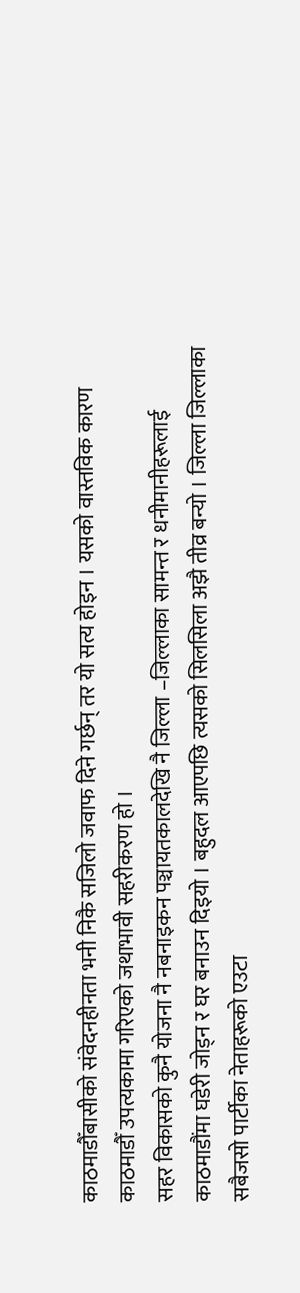काठमाडौँबासीको संवेदनहीनता भनी निकै सजिलो जवाफ दिने गर्छन् तर यो सत्य होइन । यसको वास्तविक कारण काठमाडौँ उपत्यकामा गरिएको जथाभावी सहरीकरण हो ।
सहर विकासको कुनै योजना नै नबनाइकन पञ्चायतकालदेखि नै जिल्ला –जिल्लाका सामन्त र धनीमानीहरूलाई काठमाडौंमा घडेरी जोड्न र घर बनाउन दिइयो । बहुदल आएपछि त्यसको सिलसिला अझै तीव्र बन्यो । जिल्ला जिल्लाका सबैजसो पार्टीका नेताहरूको एउटा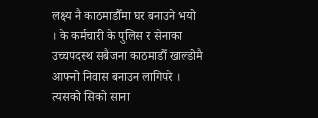लक्ष्य नै काठमाडौँमा घर बनाउने भयो । के कर्मचारी के पुलिस र सेनाका उच्चपदस्थ सबैजना काठमाडौँ खाल्डोमै आफ्नो निवास बनाउन लागिपरे । त्यसको सिको साना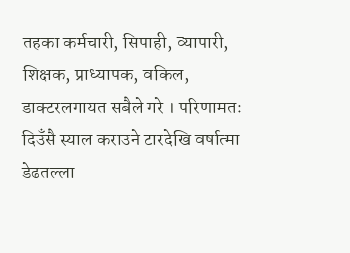तहका कर्मचारी, सिपाही, व्यापारी, शिक्षक, प्राध्यापक, वकिल, डाक्टरलगायत सबैले गरे । परिणामतः दिउँसै स्याल कराउने टारदेखि वर्षात्मा डेढतल्ला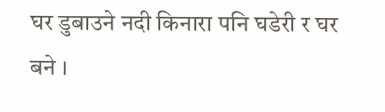घर डुबाउने नदी किनारा पनि घडेरी र घर बने ।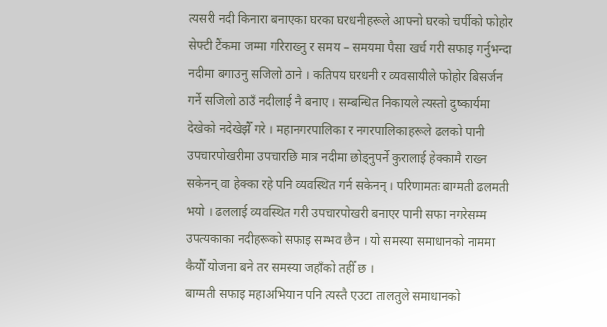त्यसरी नदी किनारा बनाएका घरका घरधनीहरूले आफ्नो घरको चर्पीको फोहोर सेफ्टी टैंकमा जम्मा गरिराख्नु र समय – समयमा पैसा खर्च गरी सफाइ गर्नुभन्दा नदीमा बगाउनु सजिलो ठाने । कतिपय घरधनी र व्यवसायीले फोहोर बिसर्जन गर्ने सजिलो ठाउँ नदीलाई नै बनाए । सम्बन्धित निकायले त्यस्तो दुष्कार्यमा देखेको नदेखेझैँ गरे । महानगरपालिका र नगरपालिकाहरूले ढलको पानी उपचारपोखरीमा उपचारछि मात्र नदीमा छोड्नुपर्ने कुरालाई हेक्कामै राख्न सकेनन् वा हेक्का रहे पनि व्यवस्थित गर्न सकेनन् । परिणामतः बाग्मती ढलमती भयो । ढललाई व्यवस्थित गरी उपचारपोखरी बनाएर पानी सफा नगरेसम्म उपत्यकाका नदीहरूको सफाइ सम्भव छैन । यो समस्या समाधानको नाममा कैयौँ योजना बने तर समस्या जहाँको तहीँ छ ।
बाग्मती सफाइ महाअभियान पनि त्यस्तै एउटा तालतुले समाधानको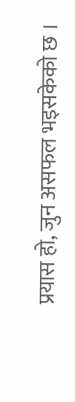प्रयास हो, जुन असफल भइसकेको छ ।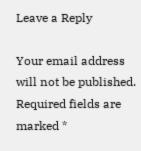Leave a Reply

Your email address will not be published. Required fields are marked *